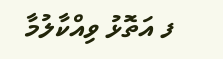ފ އަތޮޅު ވިއްކާލުމާ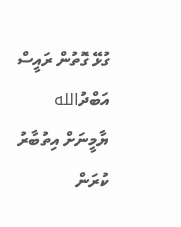ގުޅޭ ގޮތުން ރައީސް އަބްދުالله ޔާމީނަށް އިތުބާރު ކުރަން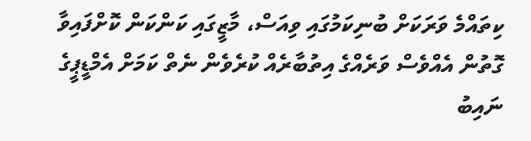ކިތައްމެ ވަރަކަށް ބުނިކަމުގައި ވިއަސް، މާޒީގައި ކަންކަން ކޮށްފައިވާ ގޮތުން އެއްވެސް ވަރެއްގެ އިތުބާރެއް ކުރެވެން ނެތް ކަމަށް އެމްޑީޕީގެ ނައިބު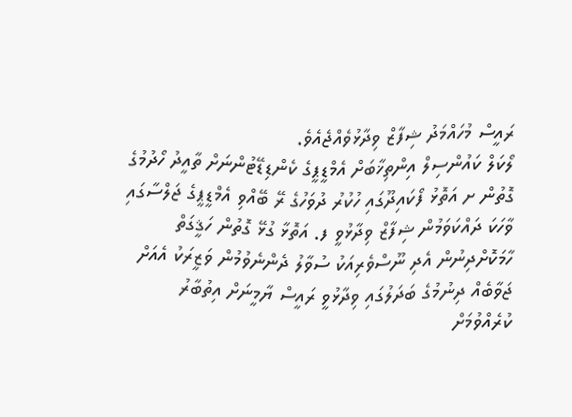ރައީސް މުހައްމަދު ޝިފާޒް ވިދާޅުވެއްޖެއެވެ.
ލޯކަލް ކައުންސިލް އިންތިޚާބަށް އެމްޑީޕީގެ ކެންޑިޑޭޓުންނަށް ތާއީދު ހޯދުމުގެ ގޮތުން ށ އަތޮޅު ފޯކައިދޫގައި ހުކުރު ދުވަހުގެ ރޭ ބޭއްވި އެމްޑީޕީގެ ޖަލްސާގައި ވާހަކަ ދައްކަވަމުން ޝިފާޒް ވިދާޅުވީ ފ. އަތޮޅާ ގުޅޭ ގޮތުން ހަޤީގަތް ހާމަކޮށްދިނުން އެދި ނޫސްވެރިއަކު ސުވާލު ދެންނެވުމުން ވަޒީރަކު އެއަށް ޖަވާބެއް ދިނުމުގެ ބަދަލުގައި ވިދާޅުވީ ރައީސް ޔާމީނަށް އިތުބާރު ކުރެއްވުމަށް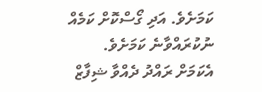ކަމަށެވެ. އަދި ގޯސްކޮށް ކަމެއް ނުކުރައްވާނެ ކަމަށެވެ.
އެކަމަށް ރައްދު ދެއްވާ ޝިފާޒް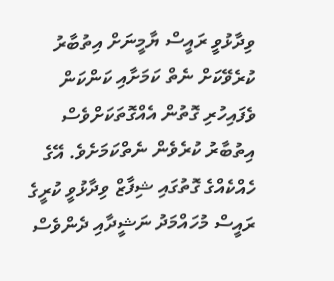ވިދާޅުވީ ރައީސް ޔާމީނަށް އިތުބާރު ކުރެވޭކަށް ނެތް ކަމަށާއި ކަންކަން ވެފައިހުރި ގޮތުން އެއްގޮތަކަށްވެސް އިތުބާރު ކުރެވެން ނެތްކަމަށެވެ. އޭގެ ހެއްކެއްގެ ގޮތުގައި ޝިފާޒް ވިދާޅުވީ ކުރީގެ ރައީސް މުހައްމަދު ނަޝީދާއި ދެންވެސް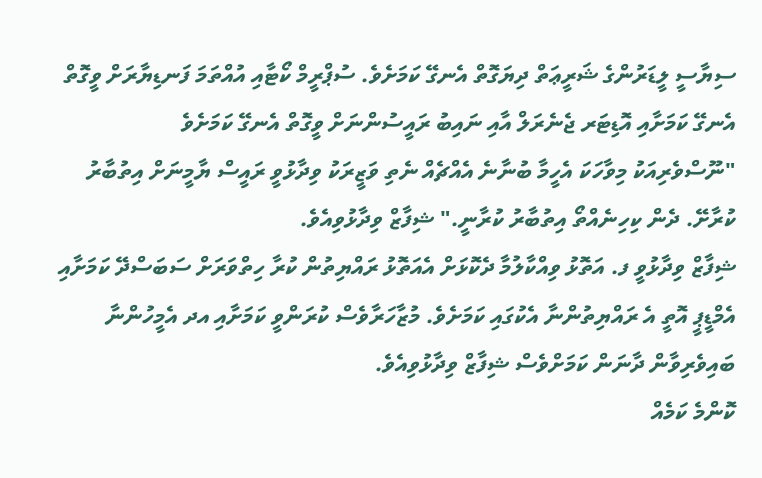ސިޔާސީ ލީޑަރުންގެ ޝަރީޢަތް ދިޔަގޮތް އެނގޭ ކަމަށެވެ. ސުޕްރީމް ކޯޓާއި އުއްތަމަ ފަނޑިޔާރަށް ވީގޮތް އެނގޭ ކަމަށާއި އޮޑިޓަރ ޖެނެރަލް އާއި ނައިބު ރައީސުންނަށް ވީގޮތް އެނގޭ ކަމަށެވެ
"ނޫސްވެރިއަކު މިވާހަކަ އެހީމާ ބުނާނެ އެއްޗެއް ނެތި ވަޒީރަކު ވިދާޅުވީ ރައީސް ޔާމީނަށް އިތުބާރު ކުރާށޭ. ދެން ކިހިނެއްތޯ އިތުބާރު ކުރާނީ." ޝިފާޒް ވިދާޅުވިއެވެ.
ޝިފާޒް ވިދާޅުވީ ފ. އަތޮޅު ވިއްކާލުމާ ދެކޮޅަށް އެއަތޮޅު ރައްޔިތުން ކުރާ ހިތްވަރަށް ސަބަސްދޭ ކަމަށާއި އެމްޑީޕީ އޮތީ އެ ރައްޔިތުންނާ އެކުގައި ކަމަށެވެ. މުޒާހަރާވެސް ކުރަންވީ ކަމަށާއި އދ އެމީހުންނާ ބައިވެރިވާން ދާނަން ކަމަށްވެސް ޝިފާޒް ވިދާޅުވިއެވެ.
ކޮންމެ ކަމެއް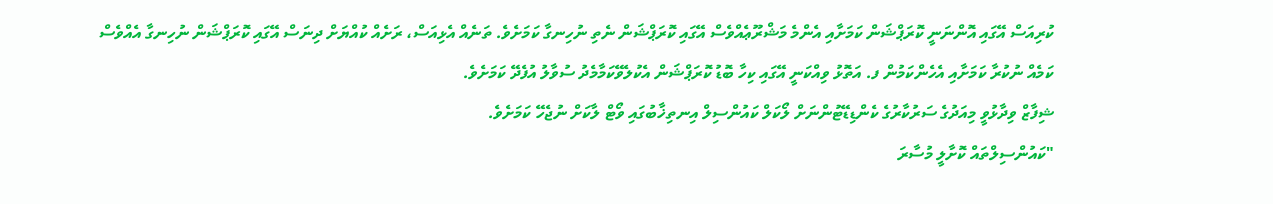ކުރިއަސް އޭގައި އޮންނަނީ ކޮރަޕްޝަން ކަމަށާއި އެންމެ މަޝްރޫޢެއްވެސް އޭގައި ކޮރަޕްޝަން ނެތި ނުހިނގާ ކަމަށެވެ. ތަނެއް އެޅިއަސް، ރަށެއް ކުއްޔަށް ދިނަސް އޭގައި ކޮރަޕްޝަން ނުހިނގާ އެއްވެސް ކަމެއް ނުކުރާ ކަމަށާއި އެހެންކަމުން ފ. އަތޮޅު ވިއްކަނީ އޭގައި ކިހާ ބޮޑު ކޮރަޕްޝަން އެކުލެވޭކަމާމެދު ސުވާލު އުފެދޭ ކަމަށެވެ.
ޝިފާޒް ވިދާޅުވީ މިއަދުގެ ސަރުކާރުގެ ކެންޑިޑޭޓުންނަށް ލޯކަލް ކައުންސިލް އިނތިޚާބުގައި ވޯޓް ލާކަށް ނުޖެހޭ ކަމަށެވެ.
"ކައުންސިލްތައް ކޮށާލީ މުސާރަ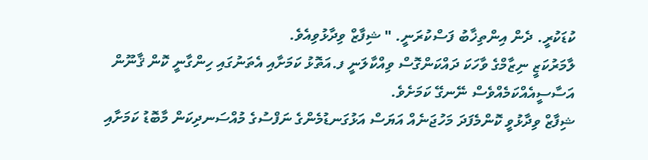ކުޑަކުރީ. ދެން އިންތިޚާބު ފަސްކުރަނީ. " ޝިފާޒް ވިދާޅުވިއެވެ.
ލާމަރުކަޒީ ނިޒާމްގެ ވާހަކަ ދައްކަންގޮސް ވިއްކާލަނީ ފ.އަތޮޅު ކަމަށާއި އެތަނުގައި ހިންގާނީ ކޮން ޤާނޫން އަސާސީއެއްކަމެއްވެސް ނޭނގޭ ކަމަށެވެ.
ޝިފާޒް ވިދާޅުވީ ކޮންމެފަދަ މަހުޖަނެއް އަޔަސް އަޅުގަނޑުމެންގެ ނަފްސުގެ މުއްސަނދިކަން މާބޮޑު ކަމަށާއި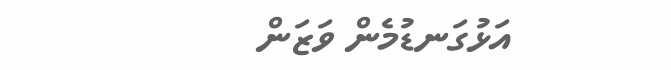އަޅުގަނޑުމެން ވަޒަން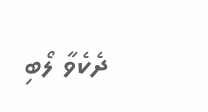ދެކެވާ ލޯބި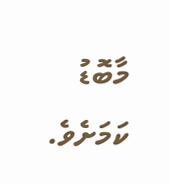މާބޮޑު ކަމަށެވެ.